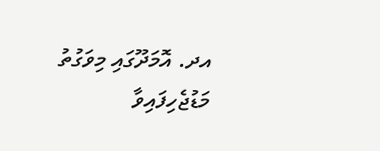އދ. އޮމަދޫގައި މިވަގުތު މަޑުޖެހިފައިވާ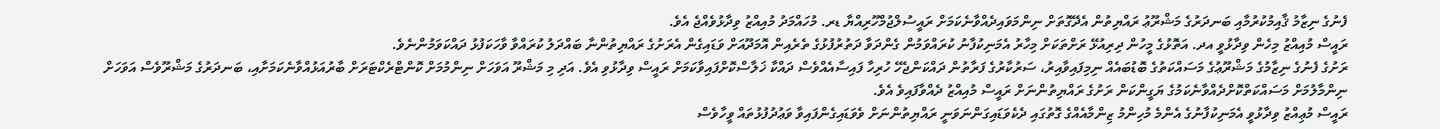ފެނުގެ ނިޒާމު ޤާއިމުކުރުމާއި ބަނދަރުގެ މަޝްރޫޢު ރައްޔިތުން އެދޭގޮތަށް ނިންމަވައިދެއްވާނެކަމަށް ރައީސުލްޖުމްހޫރިއްޔާ ޑރ. މުހައްމަދު މުއިއްޒު ވިދާޅުވެއްޖެ އެވެ.
ރައީސް މުއިއްޒު މިހެން ވިދާޅުވީ އދ. އަތޮޅުގެ މީހުން ދިރިއުޅޭ ރަށްތަކަށް މިހާރު އެމަނިކުފާނު ކުރައްވަމުން ގެންދަވާ ދަތުރުފުޅުގެ ތެރެއިން އޮމަދޫއަށް ވަޑައިގެން އެރަށުގެ ރައްޔިތުންނާ ބައްދަލު ކުރައްވާ ވާހަކަފުޅު ދައްކަވަމުންނެވެ.
ރަށުގެ ފެނުގެ ނިޒާމުގެ މަޝްރޫޢުގެ މަސައްކަތުގެ ބޮޑުބައެއް ނިމިފައިވާއިރު، ސަރުކާރުގެ ފަރާތުން ދައްކަންޖެހޭ ހުރިހާ ފައިސާއެއްވެސް ދައްކާ ޚަލާސްކޮށްފައިވާކަމަށް ރައީސް ވިދާޅުވި އެވެ. އަދި މި މަޝްރޫ އަވަހަށް ނިންމުމަށް ކޮންޓްރެކްޓަރަށް ބާރުއަޅުއްވާނެކަމަށާއި، ބަނދަރުގެ މަޝްރޫވެސް އަވަހަށް ނިންމާލުމަށް މަސައްކަތްކޮށްދެއްވާނެކަމުގެ ޔަގީންކަން ރަށުގެ ރައްޔިތުންނަށް ރައީސް މުއިއްޒު ދެއްވާފައިވެ އެވެ.
ރައީސް މުޢިއްޒު ވިދާޅުވީ އެމަނިކުފާނުގެ އެންމެ މުހިންމު ޒިންމާއެއްގެ ގޮތުގައި ދެކެވަޑައިގަންނަވަނީ ރައްޔިތުންނަށް ވެވަޑައިގެންފައިވާ ވަޢުދުފުޅުތައް ވީހާވެސް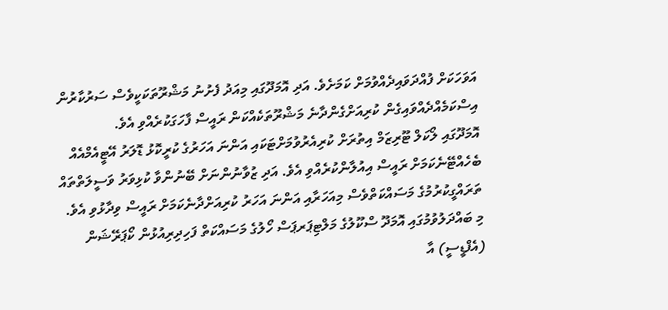އަވަހަކަށް ފުއްދަވައިދެއްވުމަށް ކަމަށެވެ. އަދި އޮމަދޫގައި މިއަދު ފެށުނު މަޝްރޫތަކަކީވެސް ސަރުކާރުން އިސްކަމެއްދެއްވައިގެން ކުރިއަށްގެންދާނެ މަޝްރޫތަކެއްކަން ރައީސް ފާހަގަކުރެއްވި އެވެ.
އޮމަދޫގައި ލޯކަލް ޓޫރިޒަމް އިތުރަށް ކުރިއެރުވުމަށްޓަކައި އަންނަ އަހަރުގެ ކުރީކޮޅު ޑޮލަރު އޭޓީއެމްއެއް ބެހެއްޓޭނެކަމަށް ރައީސް އިއުލާންކުރެއްވި އެވެ. އަދި ޒުވާނުންނަށް ބޭނުންވާ ކުޅިވަރު ވަސީލަތްތައް ތަރައްގީކުރުމުގެ މަސައްކަތްވެސް މިއަހަރާއި އަންނަ އަހަރު ކުރިއަށްދާނެކަމަށް ރައީސް ވިދާޅުވި އެވެ.
މި ބައްދަލުވުމުގައި އޮމަދޫ ސްކޫލުގެ މަލްޓިޕަރޕަސް ހޯލުގެ މަސައްކަތް ފަހިދިރިއުޅުން ކޯޕަރޭޝަން (އެފްޑީސީ) އާ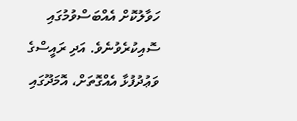ހަވާލުކޮށް އެއްބަސްވުމުގައި ސޮއިކުރެވުނެވެ. އަދި ރައީސްގެ ވަޢުދުފުޅާ އެއްގޮތަށް، އޮމަދޫގައި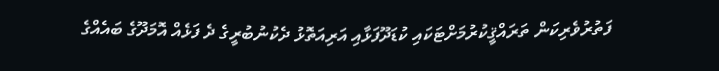ފަތުރުވެރިކަން ތަރައްޤީކުރުމަށްޓަކައި ކުޑަދޫފަޅާއި އަރިއަތޮޅު ދެކުނުބުރީގެ ދެ ފަޅެއް އޮމަދޫގެ ބައެއްގެ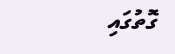ގޮތުގައި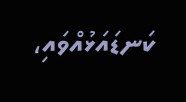ކަނޑައަޅުއްވައި،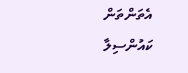އެތަންތަން ކައުންސިލާ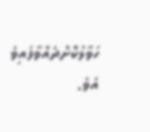ހަވާލުކޮށްދެއްވާފައިވެ އެވެ.